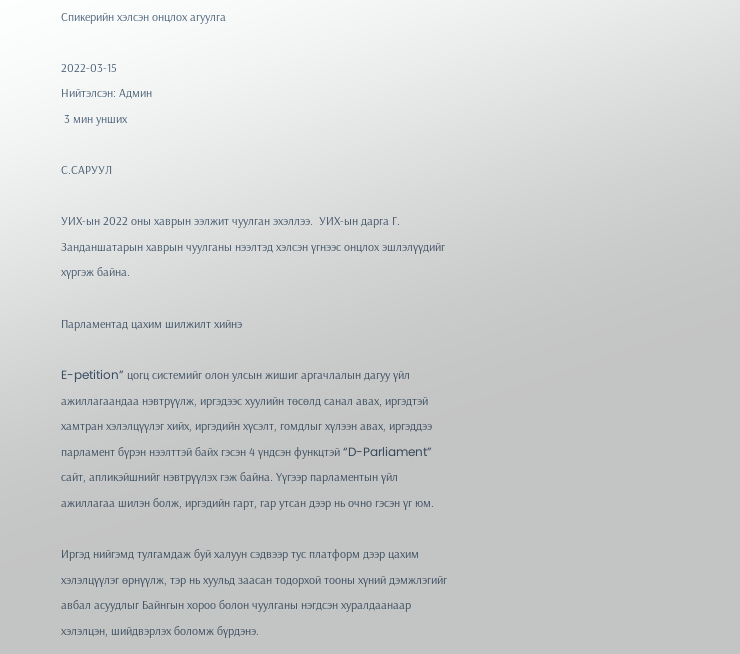Спикерийн хэлсэн онцлох агуулга

2022-03-15
Нийтэлсэн: Админ
 3 мин унших

С.САРУУЛ

УИХ-ын 2022 оны хаврын ээлжит чуулган эхэллээ.  УИХ-ын дарга Г. Занданшатарын хаврын чуулганы нээлтэд хэлсэн үгнээс онцлох эшлэлүүдийг хүргэж байна.

Парламентад цахим шилжилт хийнэ

E-petition” цогц системийг олон улсын жишиг аргачлалын дагуу үйл ажиллагаандаа нэвтрүүлж, иргэдээс хуулийн төсөлд санал авах, иргэдтэй хамтран хэлэлцүүлэг хийх, иргэдийн хүсэлт, гомдлыг хүлээн авах, иргэддээ парламент бүрэн нээлттэй байх гэсэн 4 үндсэн функцтэй “D-Parliament” сайт, апликэйшнийг нэвтрүүлэх гэж байна. Үүгээр парламентын үйл ажиллагаа шилэн болж, иргэдийн гарт, гар утсан дээр нь очно гэсэн үг юм.

Иргэд нийгэмд тулгамдаж буй халуун сэдвээр тус платформ дээр цахим хэлэлцүүлэг өрнүүлж, тэр нь хуульд заасан тодорхой тооны хүний дэмжлэгийг авбал асуудлыг Байнгын хороо болон чуулганы нэгдсэн хуралдаанаар хэлэлцэн, шийдвэрлэх боломж бүрдэнэ.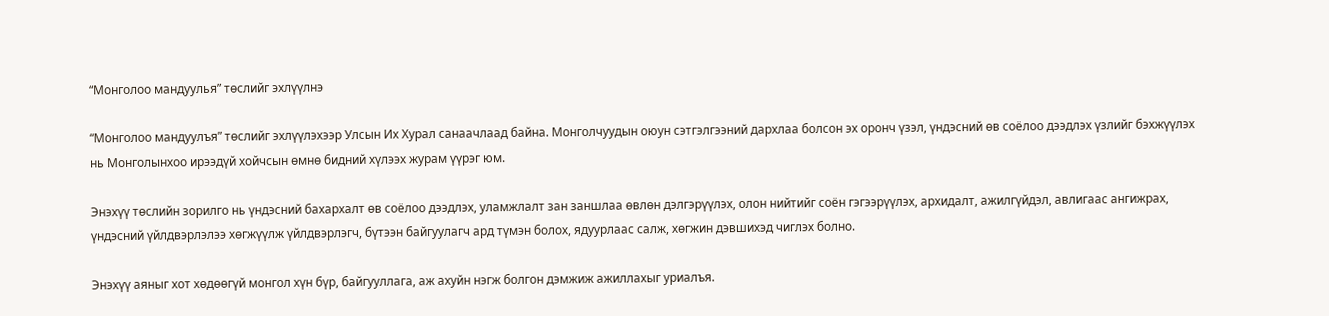“Монголоо мандуулья” төслийг эхлүүлнэ

“Монголоо мандуулъя” төслийг эхлүүлэхээр Улсын Их Хурал санаачлаад байна. Монголчуудын оюун сэтгэлгээний дархлаа болсон эх оронч үзэл, үндэсний өв соёлоо дээдлэх үзлийг бэхжүүлэх нь Монголынхоо ирээдүй хойчсын өмнө бидний хүлээх журам үүрэг юм.

Энэхүү төслийн зорилго нь үндэсний бахархалт өв соёлоо дээдлэх, уламжлалт зан заншлаа өвлөн дэлгэрүүлэх, олон нийтийг соён гэгээрүүлэх, архидалт, ажилгүйдэл, авлигаас ангижрах, үндэсний үйлдвэрлэлээ хөгжүүлж үйлдвэрлэгч, бүтээн байгуулагч ард түмэн болох, ядуурлаас салж, хөгжин дэвшихэд чиглэх болно.

Энэхүү аяныг хот хөдөөгүй монгол хүн бүр, байгууллага, аж ахуйн нэгж болгон дэмжиж ажиллахыг уриалъя.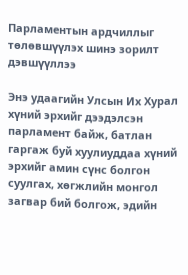Парламентын ардчиллыг төлөвшүүлэх шинэ зорилт дэвшүүллээ

Энэ удаагийн Улсын Их Хурал хүний эрхийг дээдэлсэн парламент байж, батлан гаргаж буй хуулиуддаа хүний эрхийг амин сүнс болгон суулгах, хөгжлийн монгол загвар бий болгож, эдийн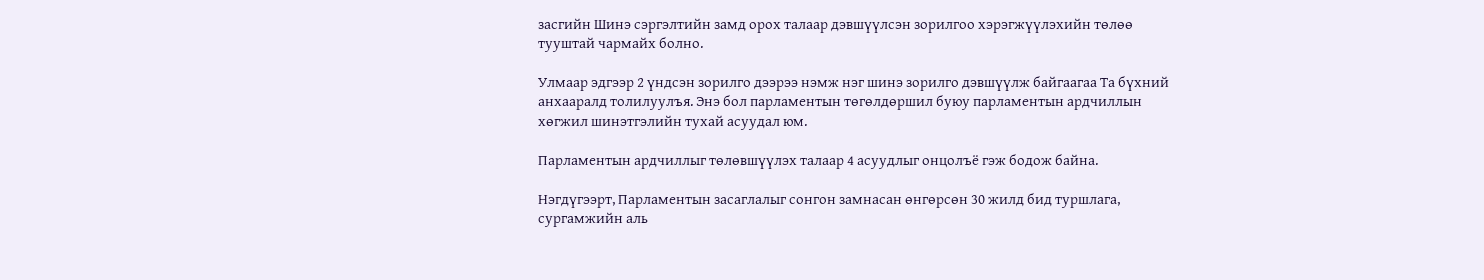засгийн Шинэ сэргэлтийн замд орох талаар дэвшүүлсэн зорилгоо хэрэгжүүлэхийн төлөө тууштай чармайх болно.

Улмаар эдгээр 2 үндсэн зорилго дээрээ нэмж нэг шинэ зорилго дэвшүүлж байгаагаа Та бүхний анхааралд толилуулъя. Энэ бол парламентын төгөлдөршил буюу парламентын ардчиллын хөгжил шинэтгэлийн тухай асуудал юм.

Парламентын ардчиллыг төлөвшүүлэх талаар 4 асуудлыг онцолъё гэж бодож байна.

Нэгдүгээрт, Парламентын засаглалыг сонгон замнасан өнгөрсөн 30 жилд бид туршлага, сургамжийн аль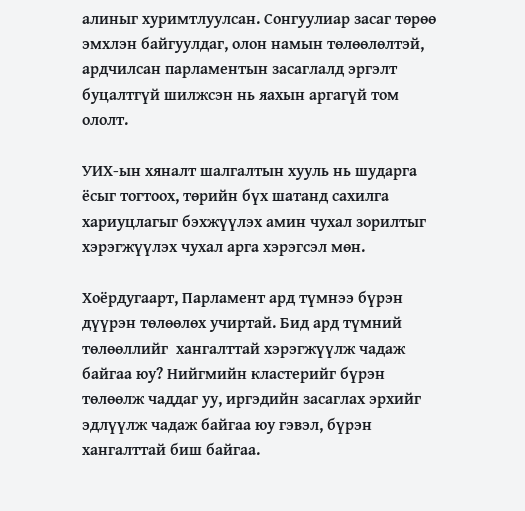алиныг хуримтлуулсан. Сонгуулиар засаг төрөө эмхлэн байгуулдаг, олон намын төлөөлөлтэй, ардчилсан парламентын засаглалд эргэлт буцалтгүй шилжсэн нь яахын аргагүй том ололт.

УИХ-ын хяналт шалгалтын хууль нь шударга ёсыг тогтоох, төрийн бүх шатанд сахилга хариуцлагыг бэхжүүлэх амин чухал зорилтыг хэрэгжүүлэх чухал арга хэрэгсэл мөн.

Хоёрдугаарт, Парламент ард түмнээ бүрэн дүүрэн төлөөлөх учиртай. Бид ард түмний төлөөллийг  хангалттай хэрэгжүүлж чадаж байгаа юу? Нийгмийн кластерийг бүрэн төлөөлж чаддаг уу, иргэдийн засаглах эрхийг эдлүүлж чадаж байгаа юу гэвэл, бүрэн хангалттай биш байгаа.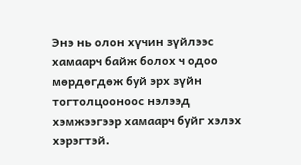Энэ нь олон хүчин зүйлээс хамаарч байж болох ч одоо мөрдөгдөж буй эрх зүйн тогтолцооноос нэлээд хэмжээгээр хамаарч буйг хэлэх хэрэгтэй.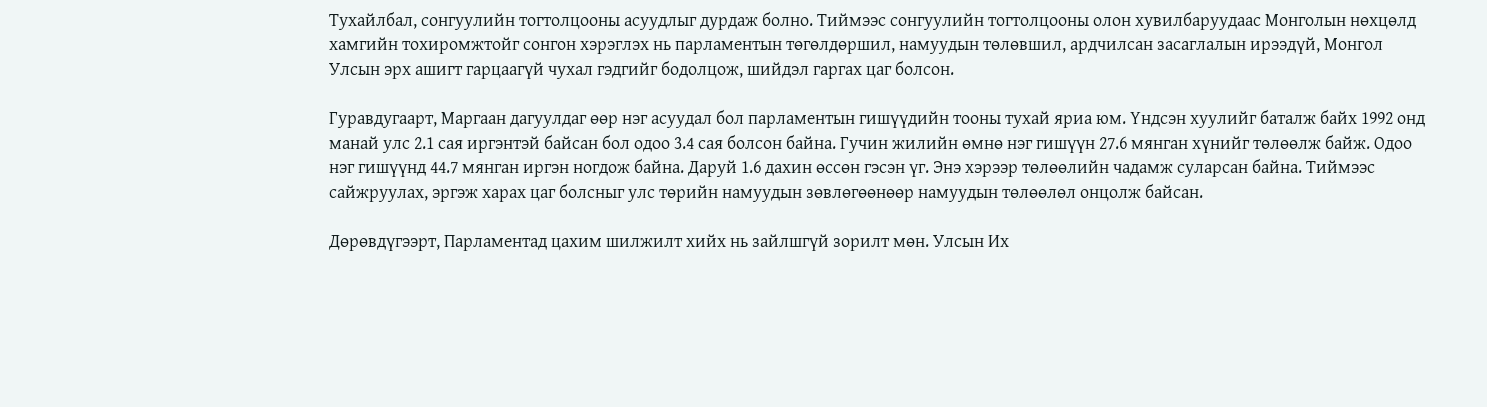Тухайлбал, сонгуулийн тогтолцооны асуудлыг дурдаж болно. Тиймээс сонгуулийн тогтолцооны олон хувилбаруудаас Монголын нөхцөлд хамгийн тохиромжтойг сонгон хэрэглэх нь парламентын төгөлдөршил, намуудын төлөвшил, ардчилсан засаглалын ирээдүй, Монгол Улсын эрх ашигт гарцаагүй чухал гэдгийг бодолцож, шийдэл гаргах цаг болсон.

Гуравдугаарт, Маргаан дагуулдаг өөр нэг асуудал бол парламентын гишүүдийн тооны тухай яриа юм. Үндсэн хуулийг баталж байх 1992 онд манай улс 2.1 сая иргэнтэй байсан бол одоо 3.4 сая болсон байна. Гучин жилийн өмнө нэг гишүүн 27.6 мянган хүнийг төлөөлж байж. Одоо нэг гишүүнд 44.7 мянган иргэн ногдож байна. Даруй 1.6 дахин өссөн гэсэн үг. Энэ хэрээр төлөөлийн чадамж суларсан байна. Тиймээс сайжруулах, эргэж харах цаг болсныг улс төрийн намуудын зөвлөгөөнөөр намуудын төлөөлөл онцолж байсан.

Дөрөвдүгээрт, Парламентад цахим шилжилт хийх нь зайлшгүй зорилт мөн. Улсын Их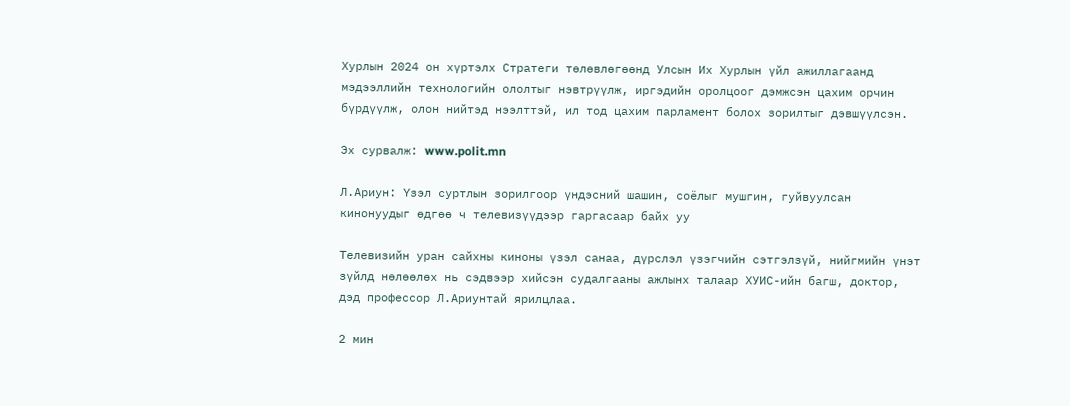Хурлын 2024 он хүртэлх Стратеги төлөвлөгөөнд Улсын Их Хурлын үйл ажиллагаанд мэдээллийн технологийн ололтыг нэвтрүүлж, иргэдийн оролцоог дэмжсэн цахим орчин бүрдүүлж, олон нийтэд нээлттэй, ил тод цахим парламент болох зорилтыг дэвшүүлсэн.

Эх сурвалж: www.polit.mn

Л.Ариун: Үзэл суртлын зорилгоор үндэсний шашин, соёлыг мушгин, гуйвуулсан кинонуудыг өдгөө ч телевизүүдээр гаргасаар байх уу

Телевизийн уран сайхны киноны үзэл санаа, дүрслэл үзэгчийн сэтгэлзүй, нийгмийн үнэт зүйлд нөлөөлөх нь сэдвээр хийсэн судалгааны ажлынх талаар ХУИС-ийн багш, доктор, дэд профессор Л.Ариунтай ярилцлаа.

2 мин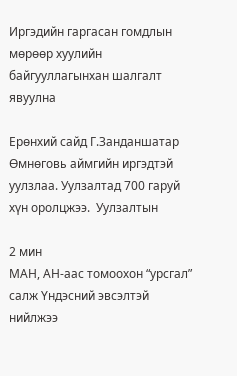Иргэдийн гаргасан гомдлын мөрөөр хуулийн байгууллагынхан шалгалт явуулна

Ерөнхий сайд Г.Занданшатар Өмнөговь аймгийн иргэдтэй уулзлаа. Уулзалтад 700 гаруй хүн оролцжээ.  Уулзалтын

2 мин
МАН, АН-аас томоохон “урсгал” салж Үндэсний эвсэлтэй нийлжээ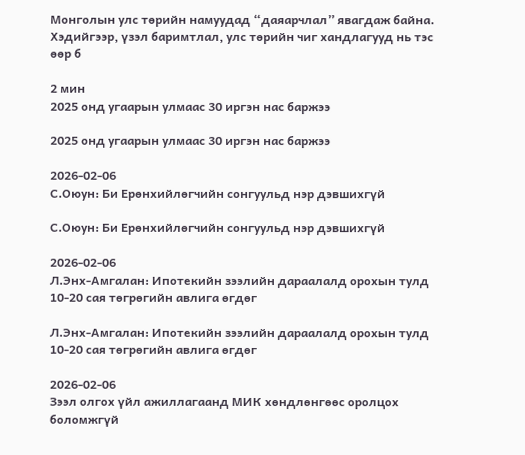Монголын улс төрийн намуудад “даяарчлал” явагдаж байна. Хэдийгээр, үзэл баримтлал, улс төрийн чиг хандлагууд нь тэс өөр б

2 мин
2025 онд угаарын улмаас 30 иргэн нас баржээ

2025 онд угаарын улмаас 30 иргэн нас баржээ

2026-02-06
С.Оюун: Би Ерөнхийлөгчийн сонгуульд нэр дэвшихгүй

С.Оюун: Би Ерөнхийлөгчийн сонгуульд нэр дэвшихгүй

2026-02-06
Л.Энх-Амгалан: Ипотекийн зээлийн дараалалд орохын тулд 10-20 сая төгрөгийн авлига өгдөг

Л.Энх-Амгалан: Ипотекийн зээлийн дараалалд орохын тулд 10-20 сая төгрөгийн авлига өгдөг

2026-02-06
Зээл олгох үйл ажиллагаанд МИК хөндлөнгөөс оролцох боломжгүй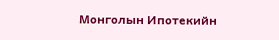Монголын Ипотекийн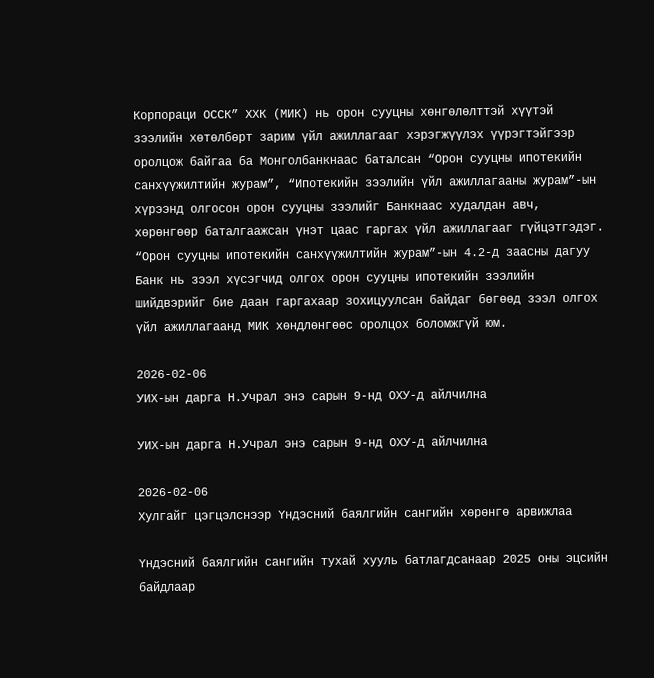Корпораци ОССК” ХХК (МИК) нь орон сууцны хөнгөлөлттэй хүүтэй зээлийн хөтөлбөрт зарим үйл ажиллагааг хэрэгжүүлэх үүрэгтэйгээр оролцож байгаа ба Монголбанкнаас баталсан “Орон сууцны ипотекийн санхүүжилтийн журам”, “Ипотекийн зээлийн үйл ажиллагааны журам”-ын хүрээнд олгосон орон сууцны зээлийг Банкнаас худалдан авч, хөрөнгөөр баталгаажсан үнэт цаас гаргах үйл ажиллагааг гүйцэтгэдэг. “Орон сууцны ипотекийн санхүүжилтийн журам”-ын 4.2-д заасны дагуу Банк нь зээл хүсэгчид олгох орон сууцны ипотекийн зээлийн шийдвэрийг бие даан гаргахаар зохицуулсан байдаг бөгөөд зээл олгох үйл ажиллагаанд МИК хөндлөнгөөс оролцох боломжгүй юм.

2026-02-06
УИХ-ын дарга Н.Учрал энэ сарын 9-нд ОХУ-д айлчилна

УИХ-ын дарга Н.Учрал энэ сарын 9-нд ОХУ-д айлчилна

2026-02-06
Хулгайг цэгцэлснээр Үндэсний баялгийн сангийн хөрөнгө арвижлаа

Үндэсний баялгийн сангийн тухай хууль батлагдсанаар 2025 оны эцсийн байдлаар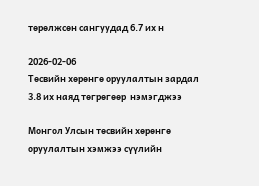төрөлжсөн сангуудад 6.7 их н

2026-02-06
Төсвийн хөрөнгө оруулалтын зардал 3.8 их наяд төгрөгөөр  нэмэгджээ

Монгол Улсын төсвийн хөрөнгө оруулалтын хэмжээ сүүлийн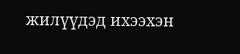жилүүдэд ихээхэн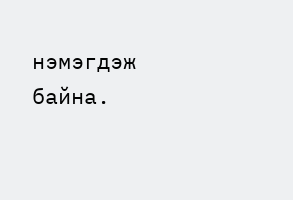нэмэгдэж байна.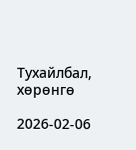Тухайлбал, хөрөнгө

2026-02-06